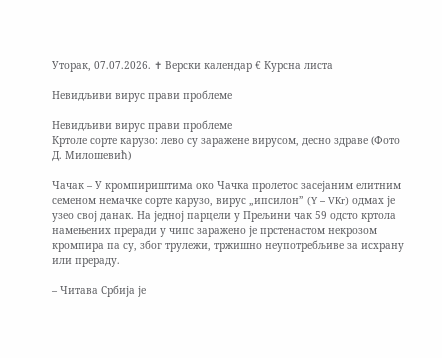Уторак, 07.07.2026. ✝ Верски календар € Курсна листа

Невидљиви вирус прави проблеме

Невидљиви вирус прави проблеме
Кртоле сорте карузо: лево су заражене вирусом, десно здраве (Фото Д. Милошевић)

Чачак – У кромпириштима око Чачка пролетос засејаним елитним семеном немачке сорте карузо, вирус „ипсилон” (Y – VKr) одмах је узео свој данак. На једној парцели у Прељини чак 59 одсто кртола намењених преради у чипс заражено је прстенастом некрозом кромпира па су, због трулежи, тржишно неупотребљиве за исхрану или прераду.

– Читава Србија је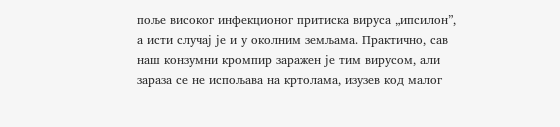поље високог инфекционог притиска вируса „ипсилон”, а исти случај је и у околним земљама. Практично, сав наш конзумни кромпир заражен је тим вирусом, али зараза се не испољава на кртолама, изузев код малог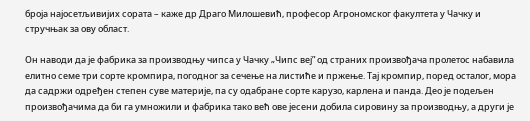броја најосетљивијих сората – каже др Драго Милошевић, професор Агрономског факултета у Чачку и стручњак за ову област.

Он наводи да је фабрика за производњу чипса у Чачку „Чипс веј” од страних произвођача пролетос набавила елитно семе три сорте кромпира, погодног за сечење на листиће и пржење. Тај кромпир, поред осталог, мора да садржи одређен степен суве материје, па су одабране сорте карузо, карлена и панда. Део је подељен произвођачима да би га умножили и фабрика тако већ ове јесени добила сировину за производњу, а други је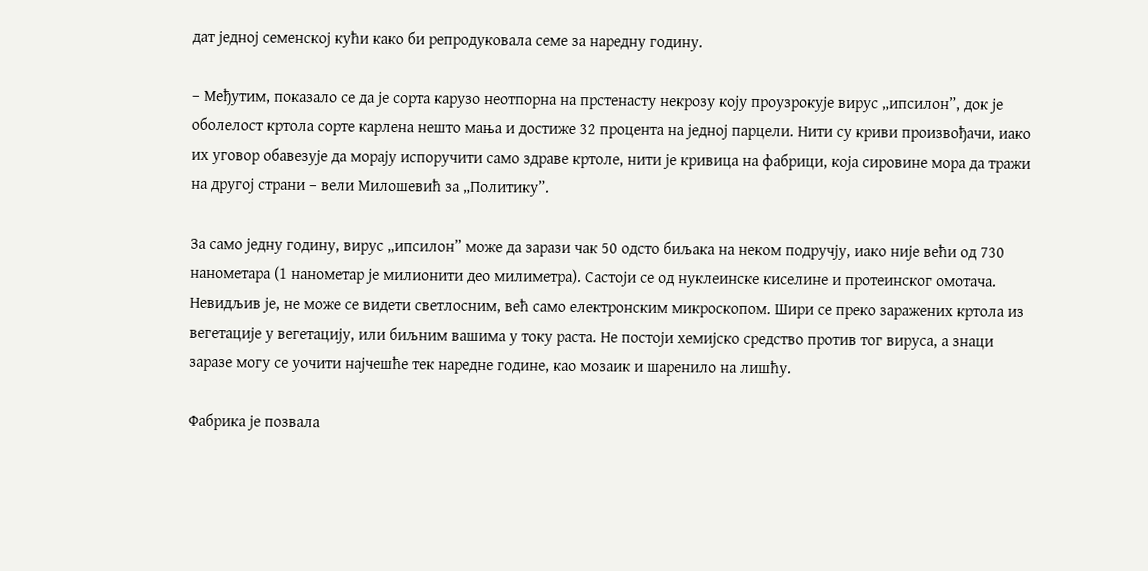дат једној семенској кући како би репродуковала семе за наредну годину.

– Међутим, показало се да је сорта карузо неотпорна на прстенасту некрозу коју проузрокује вирус „ипсилон”, док је оболелост кртола сорте карлена нешто мања и достиже 32 процента на једној парцели. Нити су криви произвођачи, иако их уговор обавезује да морају испоручити само здраве кртоле, нити је кривица на фабрици, која сировине мора да тражи на другој страни – вели Милошевић за „Политику”.

За само једну годину, вирус „ипсилон” може да зарази чак 50 одсто биљака на неком подручју, иако није већи од 730 нанометара (1 нанометар је милионити део милиметра). Састоји се од нуклеинске киселине и протеинског омотача. Невидљив је, не може се видети светлосним, већ само електронским микроскопом. Шири се преко заражених кртола из вегетације у вегетацију, или биљним вашима у току раста. Не постоји хемијско средство против тог вируса, а знаци заразе могу се уочити најчешће тек наредне године, као мозаик и шаренило на лишћу.

Фабрика је позвала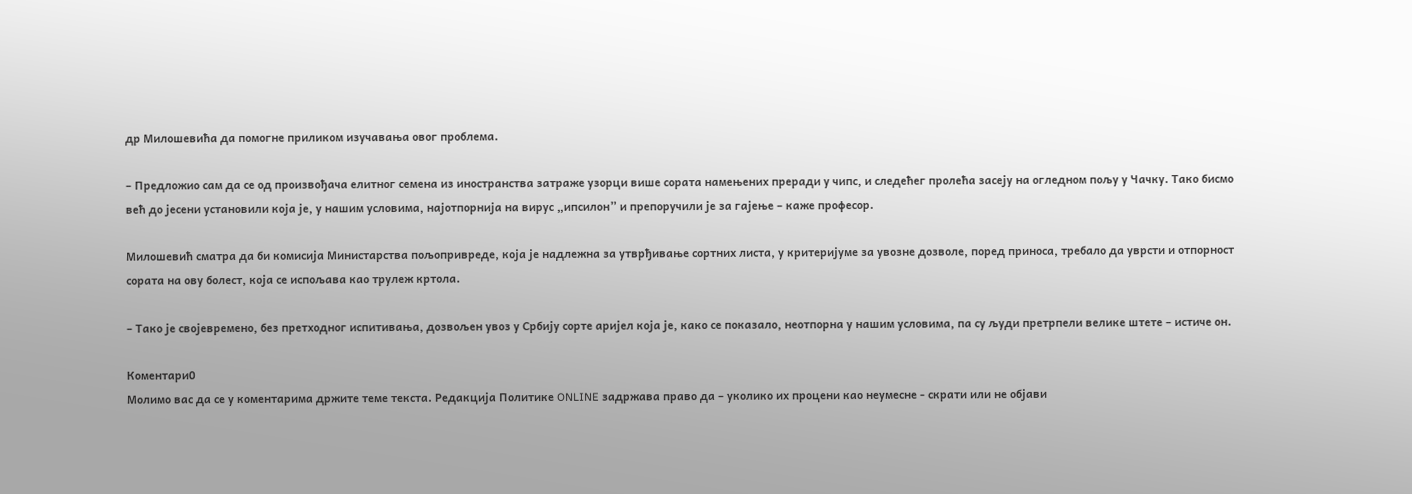др Милошевића да помогне приликом изучавања овог проблема.

– Предложио сам да се од произвођача елитног семена из иностранства затраже узорци више сората намењених преради у чипс, и следећег пролећа засеју на огледном пољу у Чачку. Тако бисмо већ до јесени установили која је, у нашим условима, најотпорнија на вирус „ипсилон” и препоручили је за гајење – каже професор.

Милошевић сматра да би комисија Министарства пољопривреде, која је надлежна за утврђивање сортних листа, у критеријуме за увозне дозволе, поред приноса, требало да уврсти и отпорност сората на ову болест, која се испољава као трулеж кртола.

– Тако је својевремено, без претходног испитивања, дозвољен увоз у Србију сорте аријел која је, како се показало, неотпорна у нашим условима, па су људи претрпели велике штете – истиче он.

Коментари0
Молимо вас да се у коментарима држите теме текста. Редакција Политике ONLINE задржава право да – уколико их процени као неумесне - скрати или не објави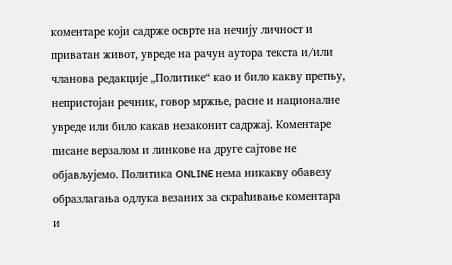коментаре који садрже осврте на нечију личност и приватан живот, увреде на рачун аутора текста и/или чланова редакције „Политике“ као и било какву претњу, непристојан речник, говор мржње, расне и националне увреде или било какав незаконит садржај. Коментаре писане верзалом и линкове на друге сајтове не објављујемо. Политика ONLINE нема никакву обавезу образлагања одлука везаних за скраћивање коментара и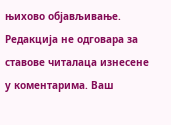њихово објављивање. Редакција не одговара за ставове читалаца изнесене у коментарима. Ваш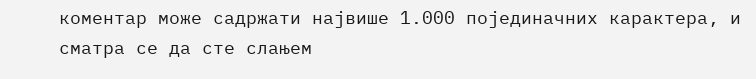коментар може садржати највише 1.000 појединачних карактера, и сматра се да сте слањем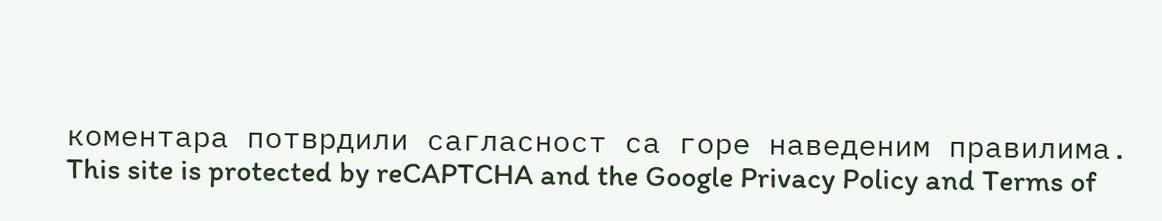коментара потврдили сагласност са горе наведеним правилима.
This site is protected by reCAPTCHA and the Google Privacy Policy and Terms of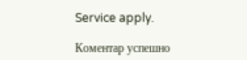Service apply.

Комeнтар успeшно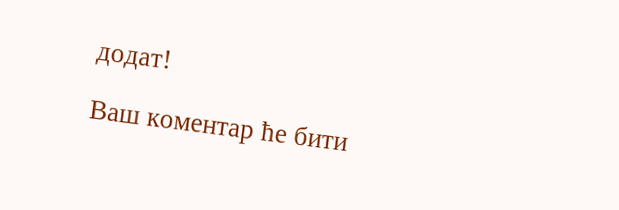додат!

Ваш комeнтар ћe бити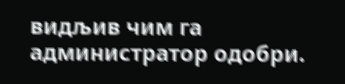видљив чим га администратор одобри.